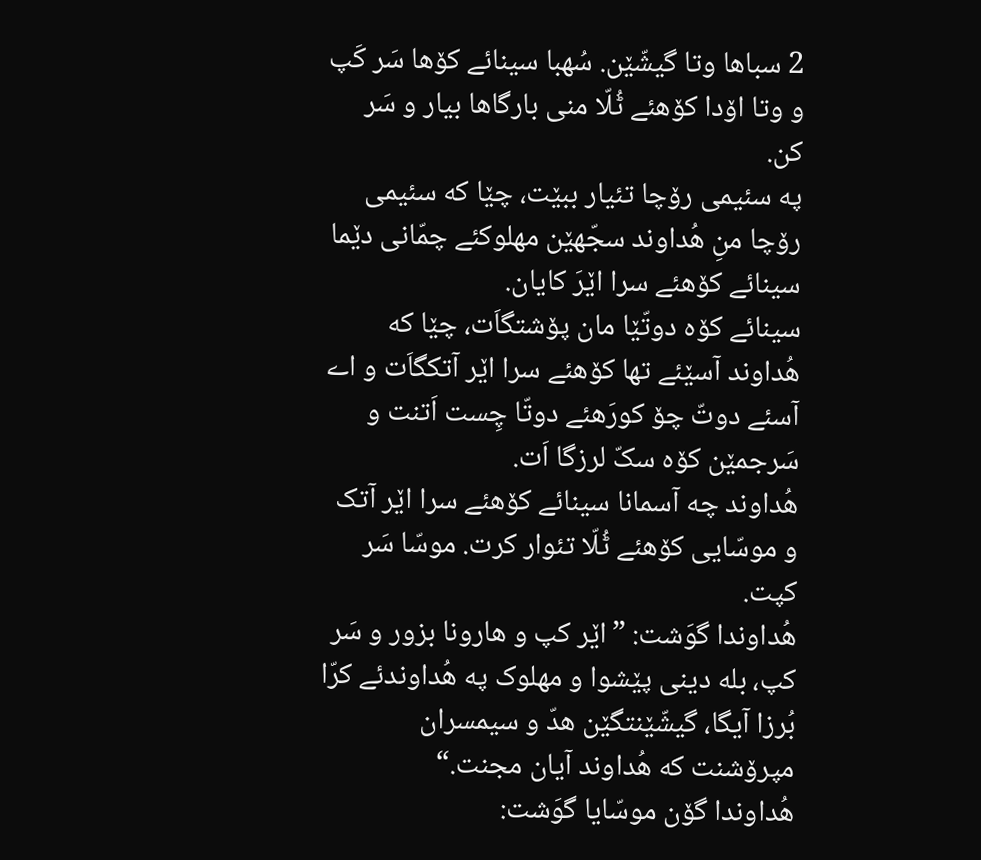2 سباها وتا گیشّێن. سُهبا سینائے کۆها سَر کَپ و وتا اۆدا کۆهئے ٹُلّا منی بارگاها بیار و سَر کن.
په سئیمی رۆچا تئیار ببێت، چێا که سئیمی رۆچا منِ هُداوند سجّهێن مهلوکئے چمّانی دێما سینائے کۆهئے سرا اێرَ کایان.
سینائے کۆه دوتّێا مان پۆشتگاَت، چێا که هُداوند آسێئے تها کۆهئے سرا اێر آتکگاَت و اے آسئے دوتّ چۆ کورَهئے دوتّا چِست اَتنت و سَرجمێن کۆه سکّ لرزگا اَت.
هُداوند چه آسمانا سینائے کۆهئے سرا اێر آتک و موسّایی کۆهئے ٹُلّا تئوار کرت. موسّا سَر کپت.
هُداوندا گوَشت: ”اێر کپ و هارونا بزور و سَر کپ، بله دینی پێشوا و مهلوک په هُداوندئے کرّا بُرزا آیگا، گیشّێنتگێن هدّ و سیمسران مپرۆشنت که هُداوند آیان مجنت.“
هُداوندا گۆن موسّایا گوَشت: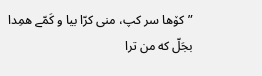”کۆها سر کپ، منی کرّا بیا و کَمّے همِدا بجَلّ که من ترا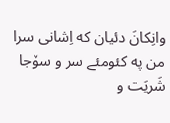وانِکانَ دئیان که اِشانی سرا من په کئومئے سر و سۆجا شَریَت و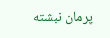پرمان نبشته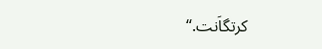کرتگاَنت.“